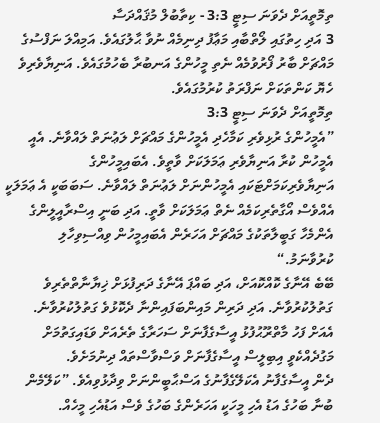ތިމޮތީއަށް ދެވަނަ ސިޓީ 3:3 - ކިތާބުލް މުޤައްދަސާ
3 އަދި ހިތުގައި ލޯތްބާއި މަޢާފު ދިނިމެއް ނުވާ ޙާލުގައެވެ. އަމިއްލަ ނަފްސުގެ މައްޗަށް ބާރު ފޯރުވުމެއް ނެތި މީހުންގެ އަނބުރާ ބެހުމުގައެވެ. އަނިޔާވެރިވެ ހެޔޮ ކަންތަކަށް ނަފްރަތު ކުރުމުގައެވެ.
ތިމޮތީއަށް ދެވަނަ ސިޓީ 3:3
”އެމީހުންގެ ރުޅިވެރި ކަމާހެދި އެމީހުންގެ މައްޗަށް ލަޢުނަތް ލައްވާނެ. އެއީ އެމީހުން ކުރާ އަނިޔާވެރި ޢަމަލަކަށް ވާތީވެ. އެބައިމީހުންގެ އަނިޔާވެރިކަމަށްޓަކައި އެމީހުންނަށް ލަޢުނަތް ލައްވާނެ. ސަބަބަކީ އެ ޢަމަލަކީ އެއްވެސް އޯގާތެރިކަމެއް ނެތް ޢަމަލަކަށް ވާތީ. އަދި ބަނީ އިސްރާއީލީންގެ އެންމެހާ ގަބީލާތަކުގެ މައްޗަށް އަހަރެން އެބައިމީހުން ވިއްސިވިހާލި ކުރުވާނަމު.“
ބޭބެ އޭނާގެ ކޮއްކޮއަށް، އަދި ބައްޕަ އޭނާގެ ދަރިފުޅަށް ޚިޔާނާތްތެރިވެ ގަތުލުކުރުވާނެ. އަދި ދަރިން މައިންބަފައިންނާ ދެކޮޅުވެ ގަތުލުކުރުވާނެ.
އެއަށް ފަހު މާތްރޫޙުފުޅު އީސާގެފާނަށް ސަހަރާގެ ތެރެއަށް ވަޑައިގަތުމަށް މަގުދެއްކެވީ އިބިލީސް އީސާގެފާނަށް ވަސްވާސްތައް ދިނުމަށެވެ.
ދެން އީސާގެފާނު އެކަލޭގެފާނުގެ އަސްޙާބީންނަށް ވިދާޅުވިއެވެ. ”ކަލޭމެން ބުނާ ބަހުގެ އަޑު އެހި މީހަކީ އަހަރެންގެ ބަހުގެ ވެސް އަޑުއެހި މީހެއް.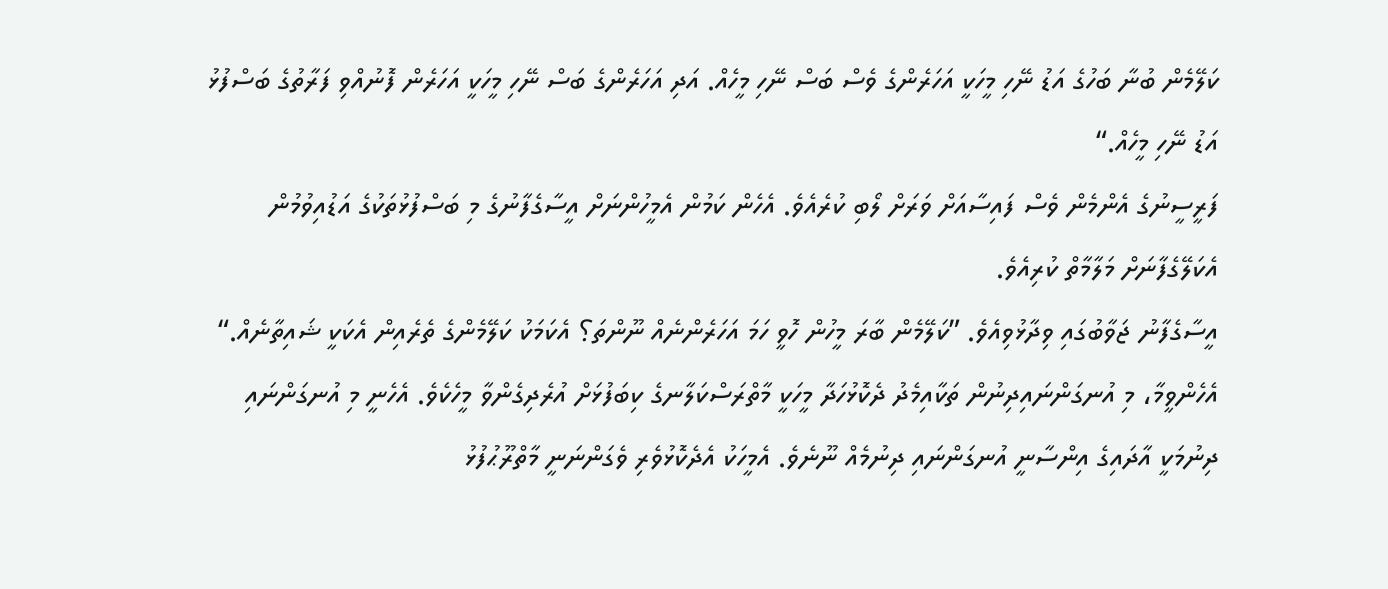ކަލޭމެން ބުނާ ބަހުގެ އަޑު ނޭހި މީހަކީ އަހަރެންގެ ވެސް ބަސް ނޭހި މީހެއް. އަދި އަހަރެންގެ ބަސް ނޭހި މީހަކީ އަހަރެން ފޮނުއްވި ފަރާތުގެ ބަސްފުޅު އަޑު ނޭހި މީހެއް.“
ފަރީސީނުގެ އެންމެން ވެސް ފައިސާއަށް ވަރަށް ލޯބި ކުރެއެވެ. އެހެން ކަމުން އެމީހުންނަށް އީސާގެފާނުގެ މި ބަސްފުޅުތަކުގެ އަޑުއިވުމުން އެކަލޭގެފާނަށް މަލާމާތް ކުރިއެވެ.
އީސާގެފާނު ޖަވާބުގައި ވިދާޅުވިއެވެ. ”ކަލޭމެން ބާރަ މީހުން ހޮވީ ހަމަ އަހަރެންނެއް ނޫންތަ؟ އެކަމަކު ކަލޭމެންގެ ތެރެއިން އެކަކީ ޝައިތާނެއް.“
އެހެންވީމާ، މި އުނގަންނައިދިނުން ތަކާއިމެދު ދެކޮޅުހަދާ މީހަކީ މާތްރަސްކަލާނގެ ކިބަފުޅަށް އުރެދިގެންވާ މީހެކެވެ. އެހެނީ މި އުނގަންނައި ދިނުމަކީ އާދައިގެ އިންސާނީ އުނގަންނައި ދިނުމެއް ނޫނެވެ. އެމީހަކު އެދެކޮޅުވެރި ވެގަންނަނީ މާތްރޫޙުފުޅު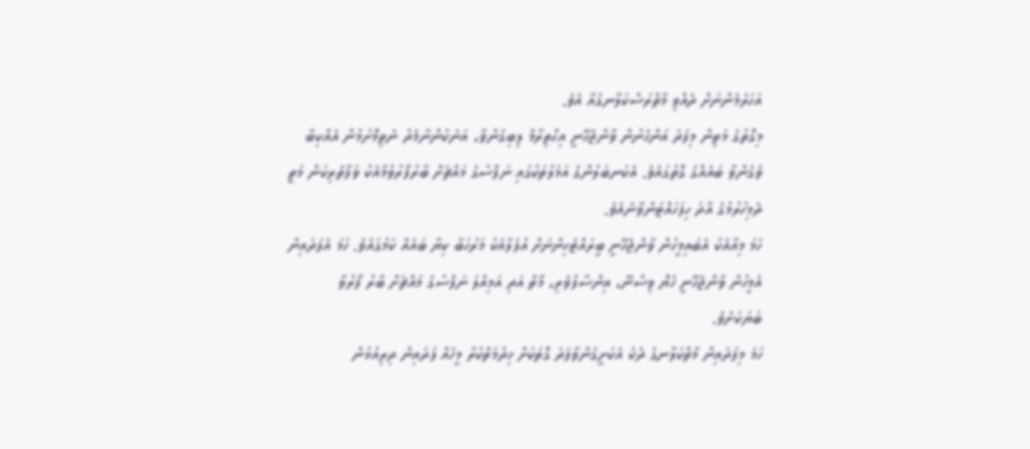އަހަރެމެންނަށް ދެއްވި މާތްރަސްކަލާނގެއާ އެވެ.
މިގޮތުގެ މަތިން މިފަދަ އަންހެނުން ވާންޖެހޭނީ އިޙްތިރާމް ލިބިގެންވާ، އަނެކުންނާމެދު ނެތިމޮށުމުން އެއްކިބާ ވެގެންވާ ބައެއްގެ ގޮތުގައެވެ. އެކަނބަލުންގެ އަމަލުތަކުގައި ނަފްސުގެ މައްޗަށް ބާރުފޯރުވުމާއެކު ވަފާތެރިކަން މަތީ ދެމިހުރުމުގެ އާދަ ހިފަހައްޓަންވާނެއެވެ.
ހަމަ މިއާއެކު އެބައިމީހުން ވާންޖެހޭނީ ބީރައްޓެހިންނަށް އުފަލާއެކު މަރުހަބާ ކިޔާ ބައެއް ކަމުގައެވެ. ހަމަ އެފަދައިން އެމީހުން ވާންޖެހޭނީ ހެޔޮ ވިސްނޭ، އިންސާފުވެރި، މާތް އަދި އަމިއްލަ ނަފްސުގެ މައްޗަށް ބާރު ފޯރުވާ ބަޔަކަށެވެ.
ހަމަ މިފަދައިން މާތްކަލާނގެ ދެކެ އެކަށީގެންވާފަދަ ގޮތަކަށް ޚިދުމަތްކުރާ މީހެއް ފަދައިން ދިރިއުޅުން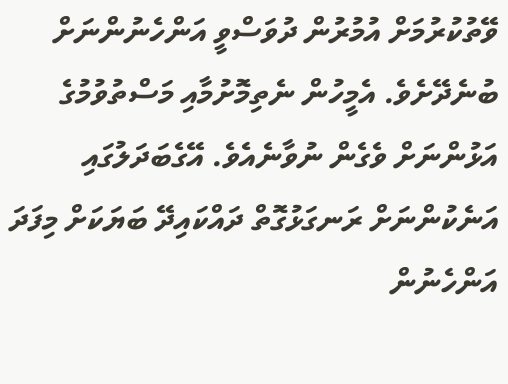ވޭތުކުރުމަށް އުމުރުން ދުވަސްވީ އަންހެނުންނަށް ބުނެދޭށެވެ. އެމީހުން ނެތިމޮށުމާއި މަސްތުވުމުގެ އަޅުންނަށް ވެގެން ނުވާނެއެވެ. އޭގެބަދަލުގައި އަނެކުންނަށް ރަނގަޅުގޮތް ދައްކައިދޭ ބަޔަކަށް މިފަދަ އަންހެނުން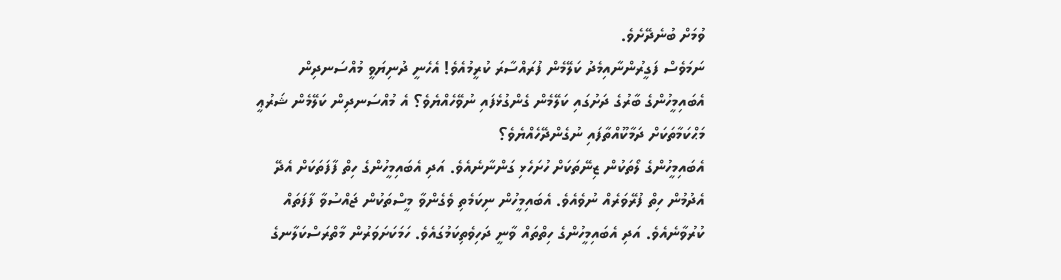ވުމަށް ބުނެދޭށެވެ.
ނަމަވެސް ފަގީރުންނާއިމެދު ކަލޭމެން ފުރައްސާރަ ކުރީމުއެވެ! އެހެނީ ދުނިޔަވީ މުއްސަނދިން އެބައިމީހުންގެ ބާރުގެ ދަށުގައި ކަލޭމެން ގެންގުޅެފައި ނުވޭހެއްޔެވެ؟ އެ މުއްސަނދިން ކަލޭމެން ޝަރުޢީ މަޙްކަމާތަކަށް ދަމާކޫއްތާފައި ނުގެންދޭހެއްޔެވެ؟
އެބައިމީހުންގެ ލޯތަކުން ޒިނޭތަކަށް ހުށަހެޅި ގަންނާނެއެވެ. އަދި އެބައިމީހުންގެ ހިތް ފާފަތަކަށް އެދޭ އެދުމުން ހިތް ފުރޭވަރެއް ނުވެއެވެ. އެބައިމީހުން ނިކަމެތި ވެގެންވާ މީސްތަކުން ޖައްސުވާ ފާފަތައް ކުރުވާނެއެވެ. އަދި އެބައިމީހުންގެ ހިތްތައް ވާނީ ދަހިވެތިކަމުގައެވެ. ހަމަކަށަވަރުން މާތްރަސްކަލާނގެ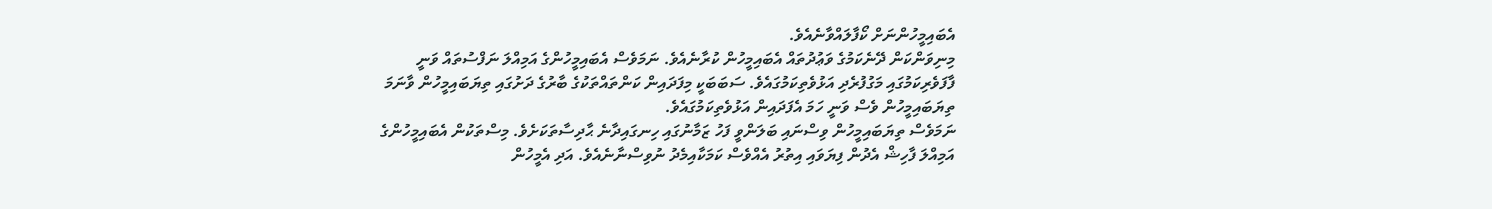އެބައިމީހުންނަށް ކޯފާލައްވާނެއެވެ.
މިނިވަންކަން ދޭނެކަމުގެ ވަޢުދުތައް އެބައިމީހުން ކުރާނެއެވެ. ނަމަވެސް އެބައިމީހުންގެ އަމިއްލަ ނަފްސުތައް ވަނީ ފާފަވެރިކަމުގައި މަގުފުރެދި އަޅުވެތިކަމުގައެވެ. ސަބަބަކީ މިފަދައިން ކަންތައްތަކުގެ ބާރުގެ ދަށުގައި ތިޔަބައިމީހުން ވާނަމަ ތިޔަބައިމީހުން ވެސް ވަނީ ހަމަ އެފަދައިން އަޅުވެތިކަމުގައެވެ.
ނަމަވެސް ތިޔަބައިމީހުން ވިސްނައި ބަލަންވީ ފަހު ޒަމާނުގައި ހިނގައިދާނެ ޙާދިސާތަކަށެވެ. މިސްތަކުން އެބައިމީހުންގެ އަމިއްލަ ފާހިޝް އެދުން ފިޔަވައި އިތުރު އެއްވެސް ކަމަކާއިމެދު ނުވިސްނާނެއެވެ. އަދި އެމީހުން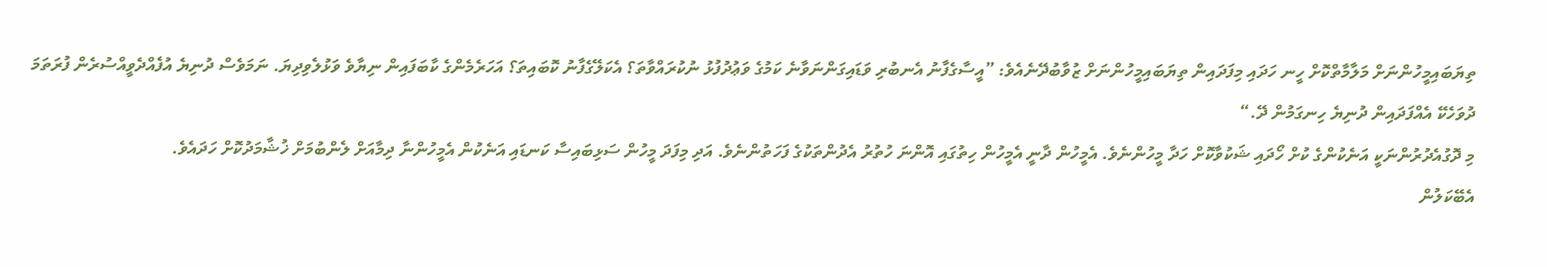ތިޔަބައިމީހުންނަށް މަލާމާތްކޮށް ހީނ ހަދައި މިފަދައިން ތިޔަބައިމީހުންނަށް ޒުވާބުދޭނެއެވެ: ”އީސާގެފާނު އެނބުރި ވަޑައިގަންނަވާނެ ކަމުގެ ވަޢުދުފުޅު ނުކުރައްވާތަ؟ އެކަލޭގެފާނު ކޮބައިތަ؟ އަހަރެމެންގެ ކާބަފައިން ނިޔާވެ ވަޅުލެވިދިޔަ. ނަމަވެސް ދުނިޔެ އުފެއްދެވީއްސުރެން ފުރަތަމަ ދުވަހެކޭ އެއްފަދައިން ދުނިޔެ ހިނގަމުން ދޭ.“
މި ދޮގުއެދުރުންނަކީ އަނެކުންގެ ކުށް ހޯދައި ޝަކުވާކޮށް ހަދާ މީހުންނެވެ. އެމީހުން ދާނީ އެމީހުން ހިތުގައި އޮންނަ ހުތުރު އެދުންތަކުގެ ފަހަތުންނެވެ. އަދި މިފަދަ މީހުން ސަޅިބައިސާ ކަނޑައި އަނެކުން އެމީހުންނާ ދިމާއަށް ލެންބުމަށް ޚުޝާމަދުކޮށް ހަދައެވެ.
އެބޭކަލުން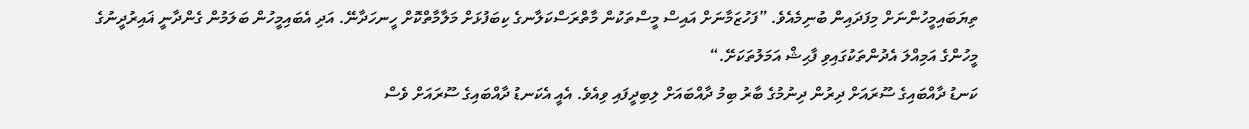ތިޔަބައިމީހުންނަށް މިފަދައިން ބުނިމެއެވެ. ”ފަހުޒަމާނަށް އައިސް މީސްތަކުން މާތްރަސްކަލާނގެ ކިބަފުޅަށް މަލާމާތްކޮށް ހީނހަދާނޭ. އަދި އެބައިމީހުން ބަލަމުން ގެންދާނީ ޣައިރުދީނުގެ މީހުންގެ އަމިއްލަ އެދުންތަކުގައިވި ފާޙިޝް އަމަލުތަކަށޭ.“
ކަނޑު ދާއްބައިގެ ސޫރައަށް ދިރުން ދިނުމުގެ ބާރު ބިމު ދާއްބައަށް ލިބިދީފައި ވިއެވެ. އެއީ އެކަނޑު ދާއްބައިގެ ސޫރައަށް ވެސް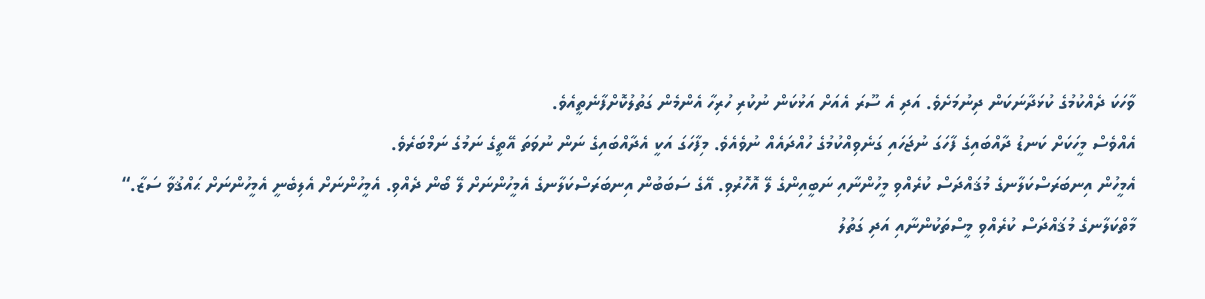ވާހަކަ ދެއްކުމުގެ ކުޅަދާނަކަން ދިނުމަށެވެ. އަދި އެ ސޫރަ އެއަށް އަޅުކަން ނުކުރި ހުރިހާ އެންމެން ގަތުލުކޮށްފާނެތީއެވެ.
އެއްވެސް މީހަކަށް ކަނޑު ދާއްބައިގެ ފާހަގަ ނުޖަހައި ގަނެވިއްކުމުގެ ހުއްދައެއް ނުވެއެވެ. މިފާހަގަ އަކީ އެދާއްބައިގެ ނަން ނުވަތަ އޭތީގެ ނަމުގެ ނަމްބަރެވެ.
އެމީހުން އިނބަރަސްކަލާނގެ މުޤައްދަސް ކުރެއްވި މީހުންނާއި ނަބީއިންގެ ލޭ އޮހޮރުވި. އޭގެ ސަބަބުން އިނބަރަސްކަލާނގެ އެމީހުންނަށް ލޭ ބޯން ދެއްވި. އެމީހުންނަށް އެލިބެނީ އެމީހުންނަށް ޙައްޤުވާ ސަޒާ.“
މާތްކަލާނގެ މުޤައްދަސް ކުރެއްވި މީސްތަކުންނާއި އަދި ގަތުލު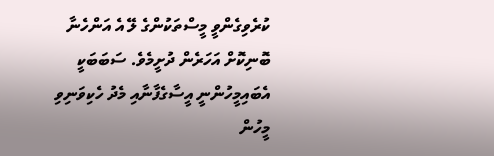ކުރެވިގެންވީ މީސްތަކުންގެ ލޭ އެ އަންހެނާ ބޮނިކޮށް އަހަރެން ދުށީމެވެ. ސަބަބަކީ އެބައިމީހުންނީ އީސާގެފާނާއި މެދު ހެކިވަނިވި މީހުން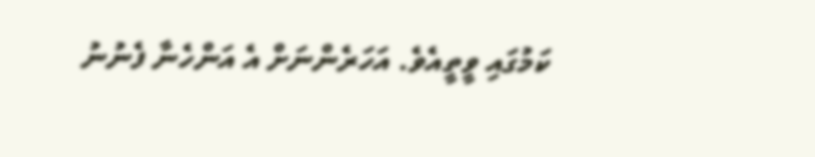ކަމުގައި ވީތީއެވެ. އަހަރެންނަށް އެ އަންހެނާ ފެނުނު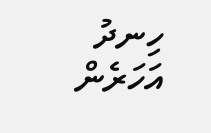ހިނދު އަހަރެން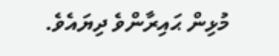މުޅިން ޙައިރާންވެ ދިޔައެވެ.